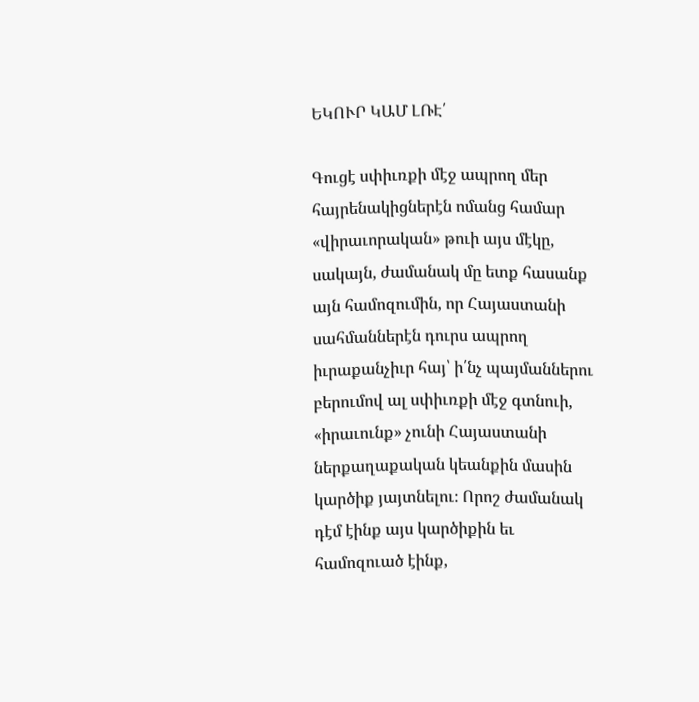ԵԿՈՒՐ ԿԱՄ ԼՌԷ՛

Գուցէ սփիւռքի մէջ ապրող մեր հայրենակիցներէն ոմանց համար «վիրաւորական» թուի այս մէկը, սակայն, ժամանակ մը ետք հասանք այն համոզումին, որ Հայաստանի սահմաններէն դուրս ապրող իւրաքանչիւր հայ՝ ի՛նչ պայմաններու բերումով ալ սփիւռքի մէջ գտնուի, «իրաւունք» չունի Հայաստանի ներքաղաքական կեանքին մասին կարծիք յայտնելու։ Որոշ ժամանակ դէմ էինք այս կարծիքին եւ համոզուած էինք,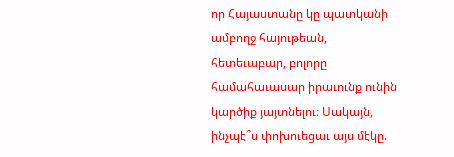որ Հայաստանը կը պատկանի ամբողջ հայութեան, հետեւաբար, բոլորը համահաւասար իրաւունք ունին կարծիք յայտնելու։ Սակայն, ինչպէ՞ս փոխուեցաւ այս մէկը.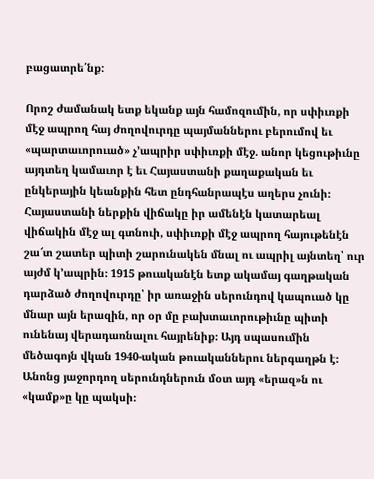բացատրե՛նք:

Որոշ ժամանակ ետք եկանք այն համոզումին, որ սփիւռքի մէջ ապրող հայ ժողովուրդը պայմաններու բերումով եւ «պարտաւորուած» չ՚ապրիր սփիւռքի մէջ. անոր կեցութիւնը այդտեղ կամաւոր է եւ Հայաստանի քաղաքական եւ ընկերային կեանքին հետ ընդհանրապէս աղերս չունի։ Հայաստանի ներքին վիճակը իր ամենէն կատարեալ վիճակին մէջ ալ գտնուի, սփիւռքի մէջ ապրող հայութենէն շա՜տ շատեր պիտի շարունակեն մնալ ու ապրիլ այնտեղ՝ ուր այժմ կ՚ապրին։ 1915 թուականէն ետք ակամայ գաղթական դարձած ժողովուրդը՝ իր առաջին սերունդով կապուած կը մնար այն երազին, որ օր մը բախտաւորութիւնը պիտի ունենայ վերադառնալու հայրենիք։ Այդ սպասումին մեծագոյն վկան 1940-ական թուականներու ներգաղթն է։ Անոնց յաջորդող սերունդներուն մօտ այդ «երազ»ն ու «կամք»ը կը պակսի։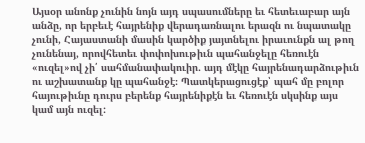Այսօր անոնք չունին նոյն այդ սպասումները եւ հետեւաբար այն անձը, որ երբեւէ հայրենիք վերադառնալու երազն ու նպատակը չունի, Հայաստանի մասին կարծիք յայտնելու իրաւունքն ալ թող չունենայ, որովհետեւ փոփոխութիւն պահանջելը հեռուէն «ուզել»ով չի՛ սահմանափակուիր. այդ մէկը հայրենադարձութիւն ու աշխատանք կը պահանջէ։ Պատկերացուցէք՝ պահ մը բոլոր հայութիւնը դուրս բերենք հայրենիքէն եւ հեռուէն սկսինք այս կամ այն ուզել: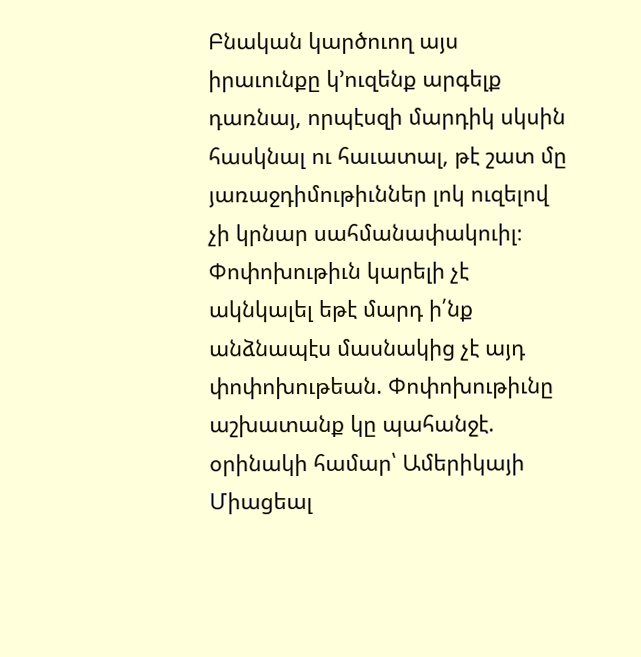Բնական կարծուող այս իրաւունքը կ՚ուզենք արգելք դառնայ, որպէսզի մարդիկ սկսին հասկնալ ու հաւատալ, թէ շատ մը յառաջդիմութիւններ լոկ ուզելով չի կրնար սահմանափակուիլ։ Փոփոխութիւն կարելի չէ ակնկալել եթէ մարդ ի՛նք անձնապէս մասնակից չէ այդ փոփոխութեան. Փոփոխութիւնը աշխատանք կը պահանջէ. օրինակի համար՝ Ամերիկայի Միացեալ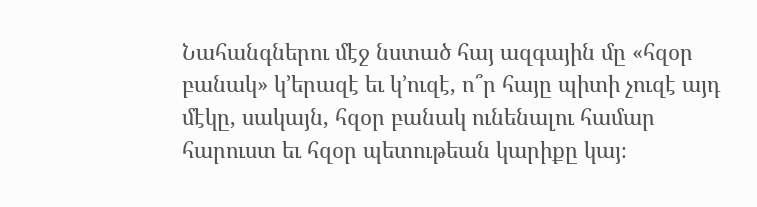Նահանգներու մէջ նստած հայ ազգային մը «հզօր բանակ» կ՚երազէ եւ կ՚ուզէ, ո՞ր հայը պիտի չուզէ այդ մէկը, սակայն, հզօր բանակ ունենալու համար հարուստ եւ հզօր պետութեան կարիքը կայ։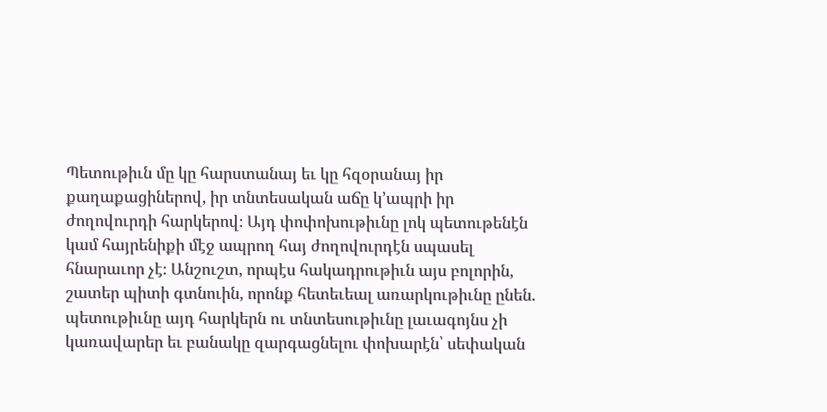Պետութիւն մը կը հարստանայ եւ կը հզօրանայ իր քաղաքացիներով, իր տնտեսական աճը կ՚ապրի իր ժողովուրդի հարկերով։ Այդ փոփոխութիւնը լոկ պետութենէն կամ հայրենիքի մէջ ապրող հայ ժողովուրդէն սպասել հնարաւոր չէ։ Անշուշտ, որպէս հակադրութիւն այս բոլորին, շատեր պիտի գտնուին, որոնք հետեւեալ առարկութիւնը ընեն. պետութիւնը այդ հարկերն ու տնտեսութիւնը լաւագոյնս չի կառավարեր եւ բանակը զարգացնելու փոխարէն՝ սեփական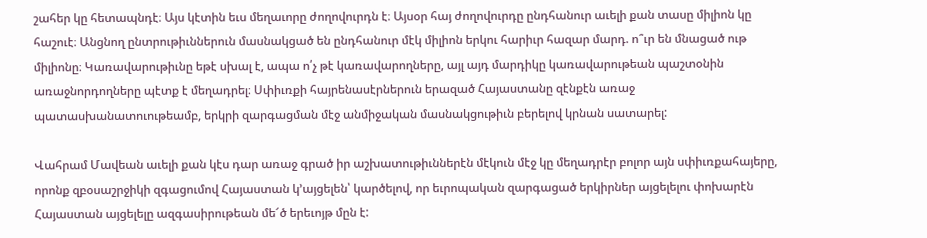շահեր կը հետապնդէ։ Այս կէտին եւս մեղաւորը ժողովուրդն է։ Այսօր հայ ժողովուրդը ընդհանուր աւելի քան տասը միլիոն կը հաշուէ։ Անցնող ընտրութիւններուն մասնակցած են ընդհանուր մէկ միլիոն երկու հարիւր հազար մարդ. ո՞ւր են մնացած ութ միլիոնը։ Կառավարութիւնը եթէ սխալ է, ապա ո՛չ թէ կառավարողները, այլ այդ մարդիկը կառավարութեան պաշտօնին առաջնորդողները պէտք է մեղադրել։ Սփիւռքի հայրենասէրներուն երազած Հայաստանը զէնքէն առաջ պատասխանատուութեամբ, երկրի զարգացման մէջ անմիջական մասնակցութիւն բերելով կրնան սատարել:

Վահրամ Մավեան աւելի քան կէս դար առաջ գրած իր աշխատութիւններէն մէկուն մէջ կը մեղադրէր բոլոր այն սփիւռքահայերը, որոնք զբօսաշրջիկի զգացումով Հայաստան կ՚այցելեն՝ կարծելով, որ եւրոպական զարգացած երկիրներ այցելելու փոխարէն Հայաստան այցելելը ազգասիրութեան մե՜ծ երեւոյթ մըն է: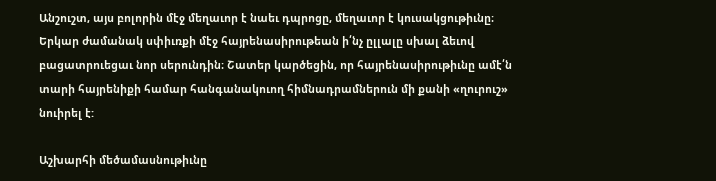Անշուշտ, այս բոլորին մէջ մեղաւոր է նաեւ դպրոցը, մեղաւոր է կուսակցութիւնը։ Երկար ժամանակ սփիւռքի մէջ հայրենասիրութեան ի՛նչ ըլլալը սխալ ձեւով բացատրուեցաւ նոր սերունդին։ Շատեր կարծեցին, որ հայրենասիրութիւնը ամէ՛ն տարի հայրենիքի համար հանգանակուող հիմնադրամներուն մի քանի «ղուրուշ» նուիրել է:

Աշխարհի մեծամասնութիւնը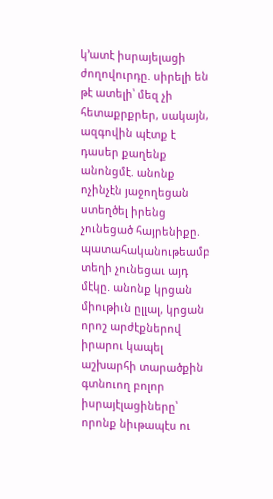կ՚ատէ իսրայելացի ժողովուրդը. սիրելի են թէ ատելի՝ մեզ չի հետաքրքրեր, սակայն, ազգովին պէտք է դասեր քաղենք անոնցմէ. անոնք ոչինչէն յաջողեցան ստեղծել իրենց չունեցած հայրենիքը. պատահականութեամբ տեղի չունեցաւ այդ մէկը. անոնք կրցան միութիւն ըլլալ, կրցան որոշ արժէքներով իրարու կապել աշխարհի տարածքին գտնուող բոլոր իսրայէլացիները՝ որոնք նիւթապէս ու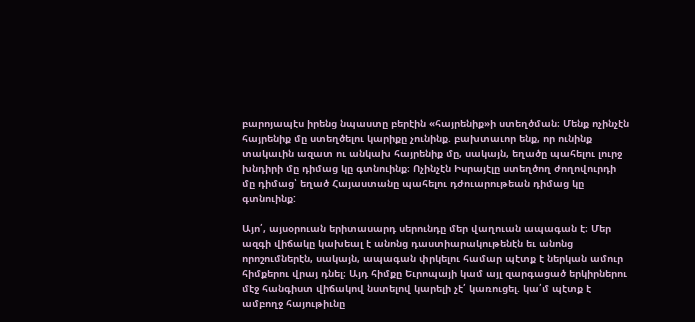բարոյապէս իրենց նպաստը բերէին «հայրենիք»ի ստեղծման։ Մենք ոչինչէն հայրենիք մը ստեղծելու կարիքը չունինք. բախտաւոր ենք, որ ունինք տակաւին ազատ ու անկախ հայրենիք մը, սակայն, եղածը պահելու լուրջ խնդիրի մը դիմաց կը գտնուինք։ Ոչինչէն Իսրայէլը ստեղծող ժողովուրդի մը դիմաց՝ եղած Հայաստանը պահելու դժուարութեան դիմաց կը գտնուինք:

Այո՛, այսօրուան երիտասարդ սերունդը մեր վաղուան ապագան է։ Մեր ազգի վիճակը կախեալ է անոնց դաստիարակութենէն եւ անոնց որոշումներէն, սակայն, ապագան փրկելու համար պէտք է ներկան ամուր հիմքերու վրայ դնել։ Այդ հիմքը Եւրոպայի կամ այլ զարգացած երկիրներու մէջ հանգիստ վիճակով նստելով կարելի չէ՛ կառուցել. կա՛մ պէտք է ամբողջ հայութիւնը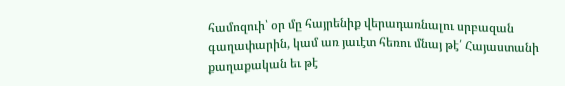համոզուի՝ օր մը հայրենիք վերադառնալու սրբազան գաղափարին, կամ առ յաւէտ հեռու մնայ թէ՛ Հայաստանի քաղաքական եւ թէ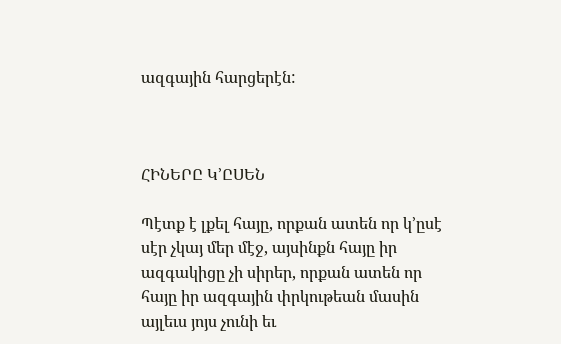ազգային հարցերէն:



ՀԻՆԵՐԸ Կ՚ԸՍԵՆ

Պէտք է լքել հայը, որքան ատեն որ կ՚ըսէ սէր չկայ մեր մէջ, այսինքն հայը իր ազգակիցը չի սիրեր, որքան ատեն որ հայը իր ազգային փրկութեան մասին այլեւս յոյս չունի եւ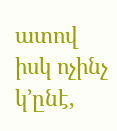ատով իսկ ոչինչ կ՚ընէ,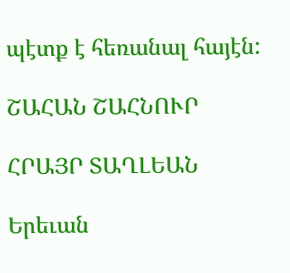պէտք է հեռանալ հայէն:

ՇԱՀԱՆ ՇԱՀՆՈՒՐ

ՀՐԱՅՐ ՏԱՂԼԵԱՆ

Երեւան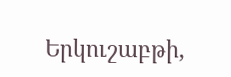Երկուշաբթի,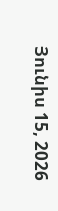Յունիս 15, 2026